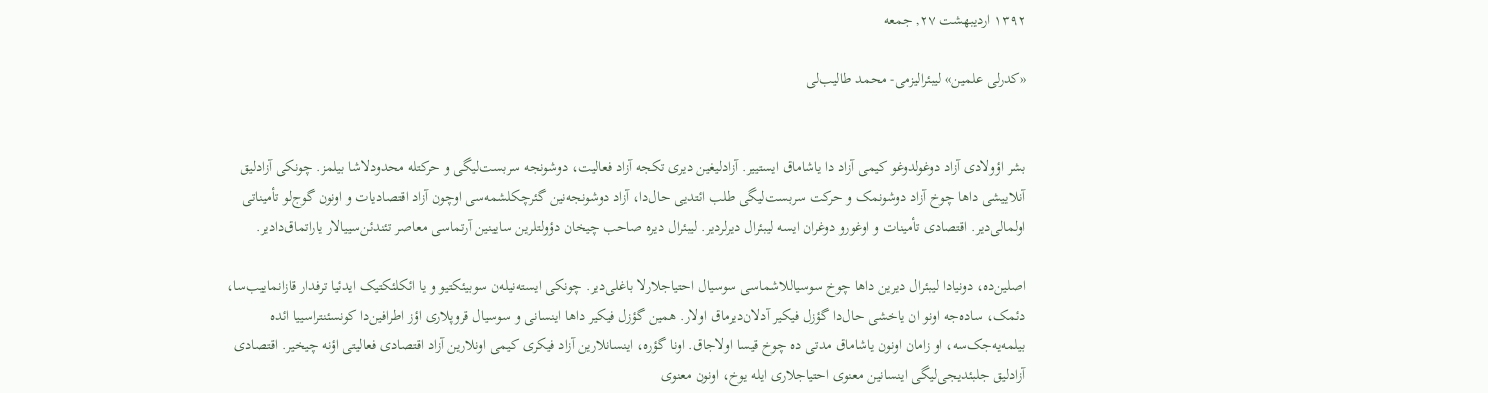۱۳۹۲ اردیبهشت ۲۷, جمعه

«کدرلی علمین» لیبئرالیزمی- محمد طالیب‌لی


بشر اؤولادی آزاد دوغولدوغو کیمی آزاد دا یاشاماق ایستییر. آزادلیغین دیری تکجه آزاد فعالیت، دوشونجه سربست‌لیگی و حرکتله محدودلاشا بیلمز. چونکی آزادلیق آنلاییشی داها چوخ آزاد دوشونمک و حرکت سربست‌لیگی طلب ائتدیی حال‌دا، آزاد دوشونجه‌نین گئرچکلشمه‌سی اوچون آزاد اقتصادیات و اونون گوج‌لو تأمیناتی اولمالی‌دیر. اقتصادی تأمینات و اوغورو دوغران ایسه لیبئرال دیرلردیر. لیبئرال دیره صاحب چیخان دؤولتلرین سایینین آرتماسی معاصر تئندئن‌سییالار یاراتماق‌دادیر.

اصلین‌ده، دونیادا لیبئرال دیرین داها چوخ سوسیاللاشماسی سوسیال احتیاجلارلا باغلی‌دیر. چونکی ایسته‌نیله‌ن سوبیئکتیو و یا ائکلئکتیک ایدئیا ترفدار قازانماییب‌سا، دئمک، ساده‌جه اونو ان یاخشی حال‌دا گؤزل فیکیر آدلان‌دیرماق اولار. همین گؤزل فیکیر داها اینسانی و سوسیال قروپلاری اؤز اطرافین‌دا کونسئنتراسییا ائده بیلمه‌یه‌جک‌سه، او زامان اونون یاشاماق مدتی ده چوخ قیسا اولاجاق. اونا گؤره، اینسانلارین آزاد فیکری کیمی اونلارین آزاد اقتصادی فعالیتی اؤنه چیخیر. اقتصادی آزادلیق جلبئدیجی‌لیگی اینسانین معنوی احتیاجلاری ایله یوخ، اونون معنوی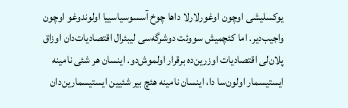یوکسلیشی اوچون اوغورلارلا داها چوخ آسسوسیاسییا اولوندوغو اوچون واجیب‌دیر. اما کئچمیش سووئت دوشرگه‌سی لیبئرال اقتصادیات‌دان اوزاق پلان‌لی اقتصادیات اوزرین‌ده برقرار اولموش‌دو. اینسان هر شئی نامینه ایستیسمار اولون‌سا دا، اینسان نامینه هئچ بیر شئیین ایستیسمارین‌دان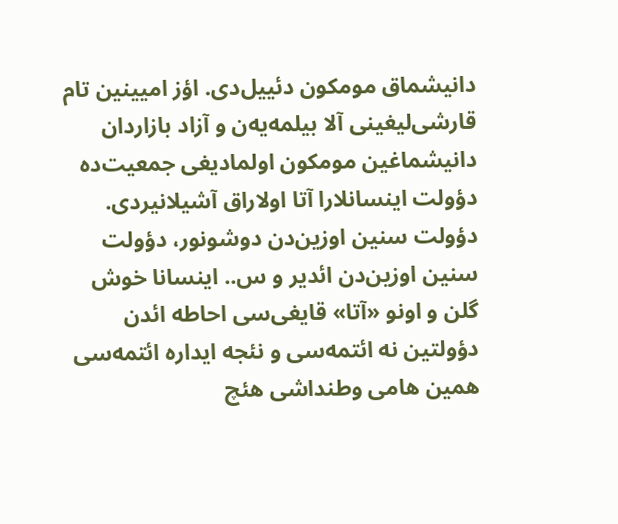دانیشماق مومکون دئییل‌دی. اؤز امیینین تام قارشی‌لیغینی آلا بیلمه‌یه‌ن و آزاد بازاردان دانیشماغین مومکون اولمادیغی جمعیت‌ده دؤولت اینسانلارا آتا اولاراق آشیلانیردی. دؤولت سنین اوزین‌دن دوشونور، دؤولت سنین اوزین‌دن ائدیر و س.. اینسانا خوش گلن و اونو «آتا» قایغی‌سی احاطه ائد‌ن دؤولتین نه ائتمه‌سی و نئجه ایداره ائتمه‌سی همین هامی وطنداشی هئچ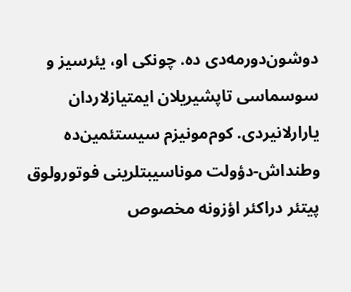دوشون‌دورمه‌دی ده. چونکی او، یئرسیز و سوسماسی تاپشیریلان ایمتیازلاردان یارارلانیردی. کوم‌مونیزم سیستئمین‌ده وطنداش-دؤولت موناسیبتلرینی فوتورولوق پیتئر دراکئر اؤزونه مخصوص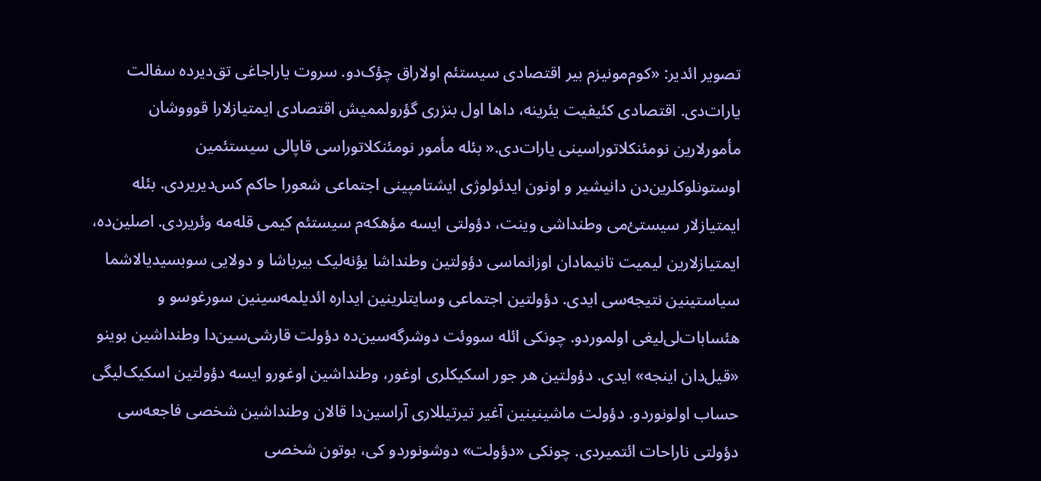تصویر ائدیر: «کوم‌مونیزم بیر اقتصادی سیستئم اولاراق چؤک‌دو. سروت یاراجاغی تق‌دیرده سفالت یارات‌دی. اقتصادی کئیفیت یئرینه، داها اول بنزری گؤرولممیش اقتصادی ایمتیازلارا قوووشان مأمورلارین نومئنکلاتوراسینی یارات‌دی.« بئله مأمور نومئنکلاتوراسی قاپالی سیستئمین اوستونلوکلرین‌دن دانیشیر و اونون ایدئولوژی ایشتامپینی اجتماعی شعورا حاکم کس‌دیریردی. بئله ایمتیازلار سیستئ‌می وطنداشی وینت، دؤولتی ایسه مؤهکه‌م سیستئم کیمی قله‌مه وئریردی. اصلین‌ده، ایمتیازلارین لیمیت تانیمادان اوزانماسی دؤولتین وطنداشا یؤنه‌لیک بیرباشا و دولایی سوبسیدیالاشما سیاستینین نتیجه‌سی ایدی. دؤولتین اجتماعی وسایتلرینین ایداره ائدیلمه‌سینین سورغوسو و هئسابات‌لی‌لیغی اولموردو. چونکی ائله سووئت دوشرگه‌سین‌ده دؤولت قارشی‌سین‌دا وطنداشین بوینو «قیل‌دان اینجه» ایدی. دؤولتین هر جور اسکیکلری اوغور، وطنداشین اوغورو ایسه دؤولتین اسکیک‌لیگی حساب اولونوردو. دؤولت ماشینینین آغیر تیرتیللاری آراسین‌دا قالان وطنداشین شخصی فاجعه‌سی دؤولتی ناراحات ائتمیردی. چونکی «دؤولت» دوشونوردو کی، بوتون شخصی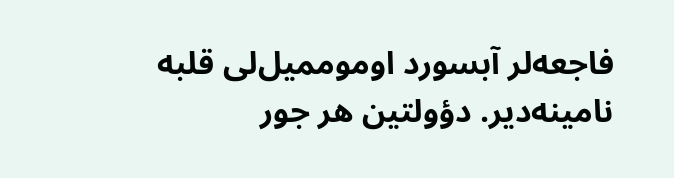فاجعه‌لر آبسورد اوموممیل‌لی قلبه نامینه‌دیر. دؤولتین هر جور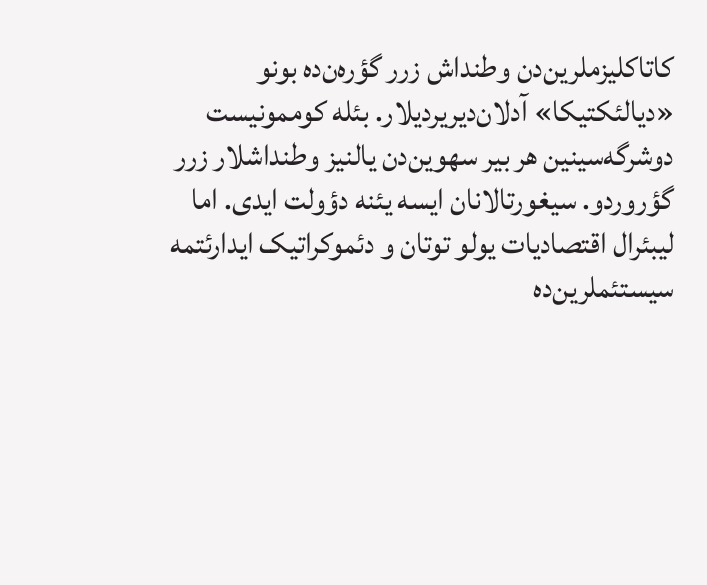کاتاکلیزملرین‌دن وطنداش زرر گؤره‌ن‌ده بونو «دیالئکتیکا» آدلان‌دیریردیلار. بئله کوممونیست دوشرگه‌سینین هر بیر سهوین‌دن یالنیز وطنداشلار زرر گؤروردو. سیغورتالانان ایسه یئنه دؤولت ایدی. اما لیبئرال اقتصادیات یولو توتان و دئموکراتیک ایدارئتمه سیستئملرین‌ده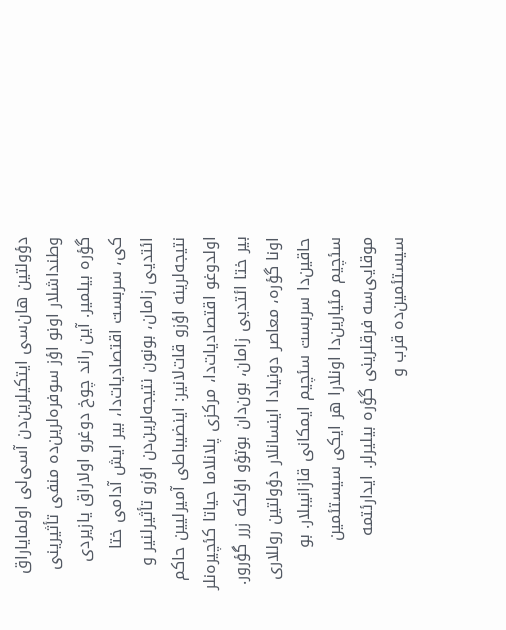دؤولتین هان‌سی ایتکیلرین‌دن آسی‌لی اولمایاراق وطنداشلار اونو اؤز سوفره‌لرین‌ده منفی تأثیرینی گؤره بیلمیر. آین راند چوخ دوغرو اولاراق یازیردی کی، سربست اقتصادیات‌دا، بیر ایش آدامی ختا ائتدیی زامان، بونون نتیجه‌لرین‌دن اؤزو تأثیرلنیر و نتیجه‌لرینه اؤزو قات‌لانیر: اینضیباطی آمیرلیین حاکم اولدوغو اقتصادیات‌دا، مرکزی پلانلاما حیاتا کئچیره‌نلر بیر ختا ائتدیی زامان، بون‌دان بوتؤو اؤلکه زرر گؤرور. اونا گؤره، معاصر دونیادا اینسانلار دؤولتین روللاری حاقین‌دا سربست سئچیم ایمکانی قازانیبلار. بو سئچیم مئیارین‌دا اونلارا هر ایکی سیستئمین موقایی‌سه فرقلرینی گؤره بیلیرلر. ایدارئتمه سیستئمین‌ده قرب و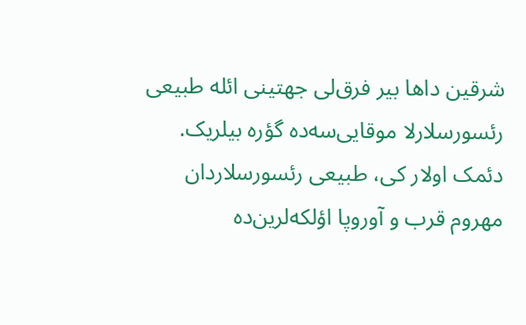شرقین داها بیر فرق‌لی جهتینی ائله طبیعی رئسورسلارلا موقایی‌سه‌ده گؤره بیلریک. دئمک اولار کی، طبیعی رئسورسلاردان مهروم قرب و آوروپا اؤلکه‌لرین‌ده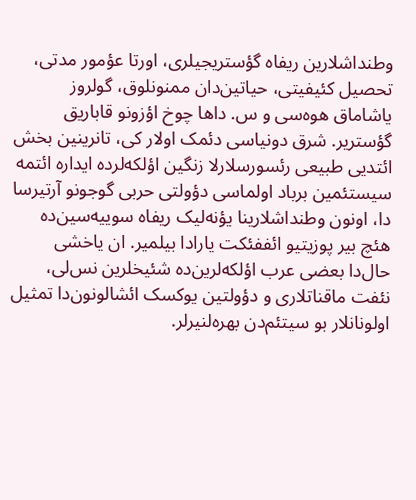وطنداشلارین ریفاه گؤستریجیلری، اورتا عؤمور مدتی، تحصیل کئیفیتی، حیاتین‌دان ممنونلوق، گولروز یاشاماق هوه‌سی و س. داها چوخ اؤزونو قاباریق گؤستریر. شرق دونیاسی دئمک اولار کی، تانرینین بخش ائتدیی طبیعی رئسورسلارلا زنگین اؤلکه‌لرده ایداره ائتمه سیستئمین برباد اولماسی دؤولتی حربی گوجونو آرتیرسا دا، اونون وطنداشلارینا یؤنه‌لیک ریفاه سوییه‌سین‌ده هئچ بیر پوزیتیو ائففئکت یارادا بیلمیر. ان یاخشی حال‌دا بعضی عرب اؤلکه‌لرین‌ده شئیخلرین نس‌لی، نئفت ماقناتلاری و دؤولتین یوکسک ائشالونون‌دا تمثیل اولونانلار بو سیتئم‌دن بهره‌لنیرلر.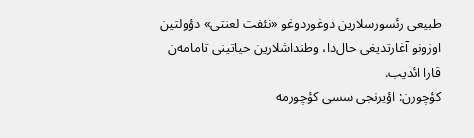طبیعی رئسورسلارین دوغوردوغو «نئفت لعنتی» دؤولتین اوزونو آغارتدیغی حال‌دا، وطنداشلارین حیاتینی تامامه‌ن قارا ائدیب.
کؤچورن: اؤیرنجی سسی کؤچورمه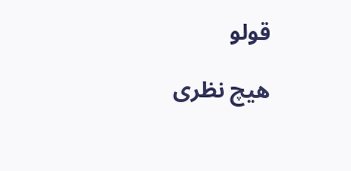قولو

هیچ نظری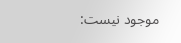موجود نیست: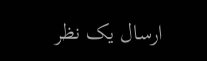ارسال یک نظر